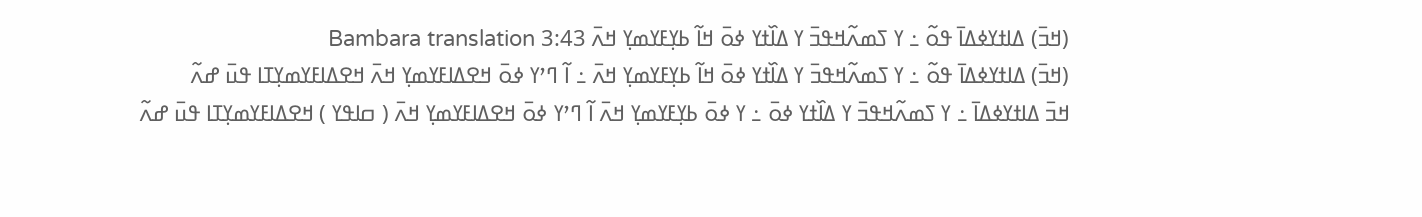(ߞߏ߫) ߡߊߙߌߦߡߊ߫ ߟߋ߬ ߸ ߌ ߖߘߍ߬ߞߟߏ߫ ߌ ߡߊ߰ߙߌ ߦߋ߫ ߞߊ߬ ߕߌ߲ߓߌߘߌ߲ ߞߍ߫ 3:43 Bambara translation
(ߞߏ߫) ߡߊߙߌߦߡߊ߫ ߟߋ߬ ߸ ߌ ߖߘߍ߬ߞߟߏ߫ ߌ ߡߊ߰ߙߌ ߦߋ߫ ߞߊ߬ ߕߌ߲ߓߌߘߌ߲ ߞߍ߫ ߸ ߊ߬ ߣߴߌ ߦߋ߫ ߞߐߡߊߓߌߘߌ߲ ߞߍ߫ ߞߐߡߊߓߌߘߌ߲ߠߊ ߟߎ߫ ߝߍ߬
ߞߏ߫ ߡߊߙߌߦߡߊ߫ ߸ ߌ ߖߘߍ߬ߞߟߏ߫ ߌ ߡߊ߰ߙߌ ߦߋ߫ ߸ ߌ ߦߋ߫ ߕߌ߲ߓߌߘߌ߲ ߞߍ߫ ߊ߬ ߣߴߌ ߦߋ߫ ߞߐߡߊߓߌߘߌ߲ ߞߍ߫ ( ߛߊߟߌ ) ߞߐߡߊߓߌߘߌ߲ߠߊ ߟߎ߫ ߝߍ߬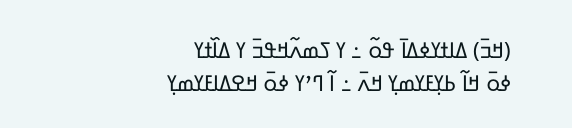(ߞߏ߫) ߡߊߙߌߦߡߊ߫ ߟߋ߬ ߸ ߌ ߖߘߍ߬ߞߟߏ߫ ߌ ߡߊ߰ߙߌ ߦߋ߫ ߞߊ߬ ߕߌ߲ߓߌߘߌ߲ ߞߍ߫ ߸ ߊ߬ ߣߴߌ ߦߋ߫ ߞߐߡߊߓߌߘߌ߲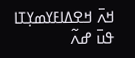ߞߍ߫ ߞߐߡߊߓߌߘߌ߲ߠߊ ߟߎ߫ ߝߍ߬